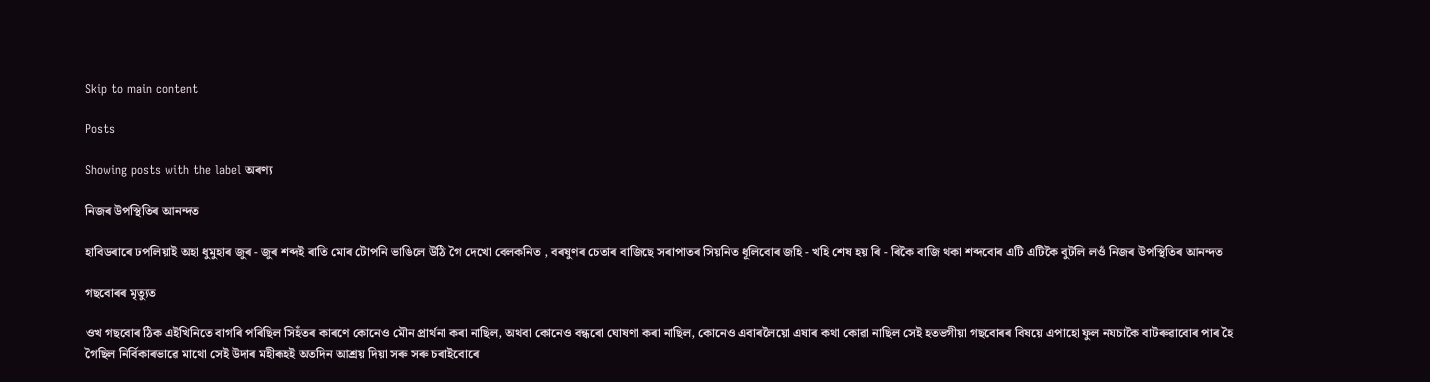Skip to main content

Posts

Showing posts with the label অৰণ্য

নিজৰ উপস্থিতিৰ আনন্দত

হাবিডৰাৰে ঢপলিয়াই অহা ধুমুহাৰ জুৰ - জুৰ শব্দই ৰাতি মোৰ টোপনি ভাঙিলে উঠি গৈ দেখো বেলকনিত , বৰষুণৰ চেতাৰ বাজিছে সৰাপাতৰ সিয়নিত ধূলিবোৰ জহি - খহি শেষ হয় ৰি - ৰিকৈ বাজি থকা শব্দবোৰ এটি এটিকৈ বুটলি লওঁ নিজৰ উপস্থিতিৰ আনন্দত

গছবোৰৰ মৃত্যুত

ওখ গছবোৰ ঠিক এইখিনিতে বাগৰি পৰিছিল সিহঁতৰ কাৰণে কোনেও মৌন প্ৰাৰ্থনা কৰা নাছিল, অথবা কোনেও বন্ধৰো ঘোষণা কৰা নাছিল, কোনেও এবাৰলৈয়ো এষাৰ কথা কোৱা নাছিল সেই হতভগীয়া গছবোৰৰ বিষয়ে এপাহো ফুল নযচাকৈ বাটৰুৱাবোৰ পাৰ হৈ গৈছিল নিৰ্বিকাৰভাৱে মাথো সেই উদাৰ মহীৰূহই অতদিন আশ্ৰয় দিয়া সৰু সৰু চৰাইবোৰে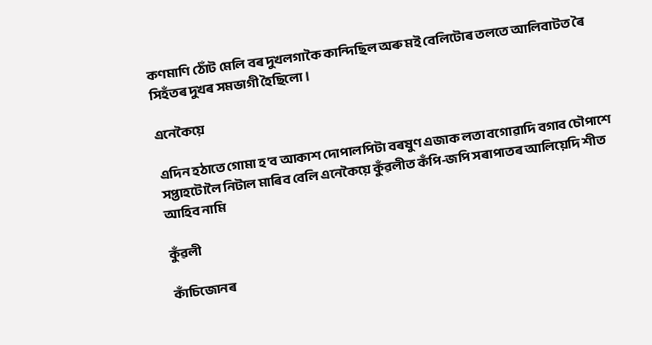কণমাণি ঠোঁট মেলি বৰ দুখলগাকৈ কান্দিছিল অৰু মই বেলিটোৰ তলতে আলিবাটত ৰৈ সিহঁতৰ দুখৰ সমভাগী হৈছিলো।

এনেকৈয়ে

এদিন হঠাতে গোমা হ'ব আকাশ দোপালপিটা বৰষুণ এজাক লতা বগোৱাদি বগাব চৌপাশে সপ্তাহটোলৈ নিটাল মাৰিব বেলি এনেকৈয়ে কুঁৱলীত কঁপি-জপি সৰাপাতৰ আলিয়েদি শীত আহিব নামি

কুঁৱলী

কাঁচিজোনৰ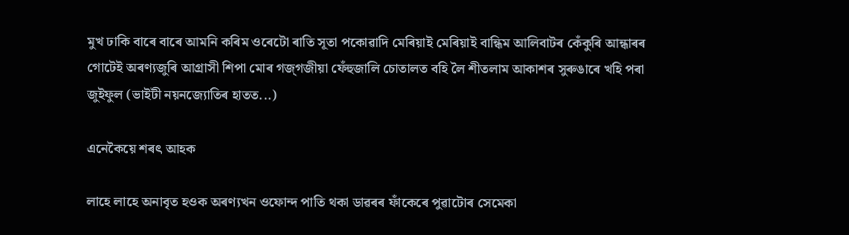মুখ ঢাকি বাৰে বাৰে আমনি কৰিম ওৰেটো ৰাতি সূতা পকোৱাদি মেৰিয়াই মেৰিয়াই বান্ধিম আলিবাটৰ কেঁকুৰি আন্ধাৰৰ গোটেই অৰণ্যজুৰি আগ্রাসী শিপা মোৰ গজ্‌গজীয়া ফেঁহুজালি চোতালত বহি লৈ শীতলাম আকাশৰ সুৰুঙাৰে খহি পৰা জুইফুল (ভাইটী নয়নজ্যোতিৰ হাতত...)

এনেকৈয়ে শৰত্‍ আহক

লাহে লাহে অনাবৃত হওক অৰণ্যখন ওফোন্দ পাতি থকা ডাৱৰৰ ফাঁকেৰে পুৱাটোৰ সেমেকা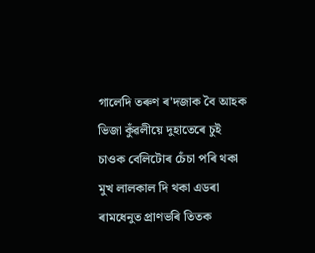গালেদি তৰুণ ৰ'দজাক বৈ আহক ভিজা কুঁৱলীয়ে দুহাতেৰে চুই চাওক বেলিটোৰ চেঁচা পৰি থকা মুখ লালকাল দি থকা এডৰা ৰামধেনুত প্রাণভৰি তিতক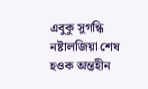এবুকু সুগন্ধি নষ্টালজিয়া শেষ হওক অন্তহীন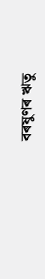বৰষুণৰ ঋতু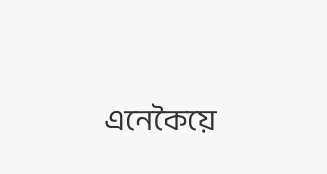এনেকৈয়ে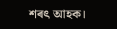শৰত্‍ আহক।